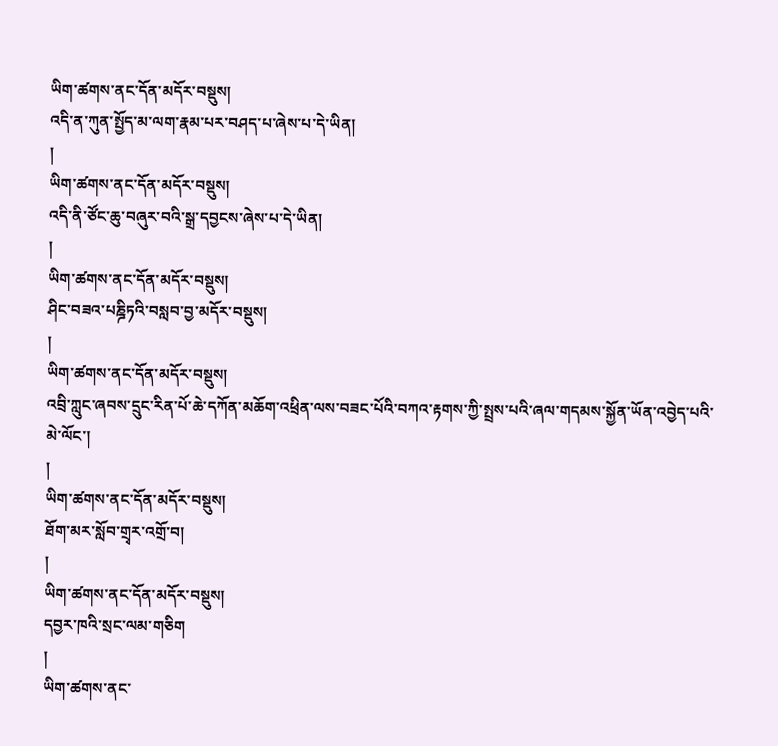ཡིག་ཚགས་ནང་དོན་མདོར་བསྡུས།
འདི་ན་ཀུན་སྤྱོད་མ་ལག་རྣམ་པར་བཤད་པ་ཞེས་པ་དེ་ཡིན།
།
ཡིག་ཚགས་ནང་དོན་མདོར་བསྡུས།
འདི་ནི་ཙོང་ཆུ་བཞུར་བའི་སྒྲ་དབྱངས་ཞེས་པ་དེ་ཡིན།
།
ཡིག་ཚགས་ནང་དོན་མདོར་བསྡུས།
ཤིང་བཟའ་པཎྜིཏའི་བསླབ་བྱ་མདོར་བསྡུས།
།
ཡིག་ཚགས་ནང་དོན་མདོར་བསྡུས།
འབྲི་ཀླུང་ཞབས་དྲུང་རིན་པོ་ཆེ་དཀོན་མཆོག་འཕྲིན་ལས་བཟང་པོའི་བཀའ་རྟགས་ཀྱི་སྤྲས་པའི་ཞལ་གདམས་སྐྱོན་ཡོན་འབྱེད་པའི་མེ་ལོང་།
།
ཡིག་ཚགས་ནང་དོན་མདོར་བསྡུས།
ཐོག་མར་སློབ་གྲྭར་འགྲོ་བ།
།
ཡིག་ཚགས་ནང་དོན་མདོར་བསྡུས།
དབྱར་ཁའི་སྲང་ལམ་གཅིག
།
ཡིག་ཚགས་ནང་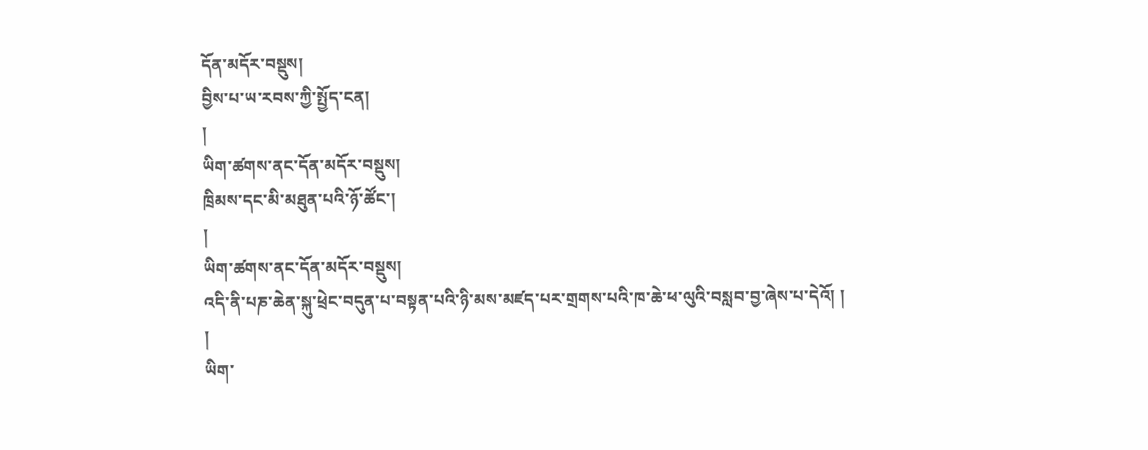དོན་མདོར་བསྡུས།
བྱིས་པ་ཡ་རབས་ཀྱི་སྤྱོད་ངན།
།
ཡིག་ཚགས་ནང་དོན་མདོར་བསྡུས།
ཁྲིམས་དང་མི་མཐུན་པའི་ཉོ་ཚོང་།
།
ཡིག་ཚགས་ནང་དོན་མདོར་བསྡུས།
འདི་ནི་པཎ་ཆེན་སྐུ་ཕྲེང་བདུན་པ་བསྟན་པའི་ཉི་མས་མཛད་པར་གྲགས་པའི་ཁ་ཆེ་ཕ་ལུའི་བསླབ་བྱ་ཞེས་པ་དེའོ། །
།
ཡིག་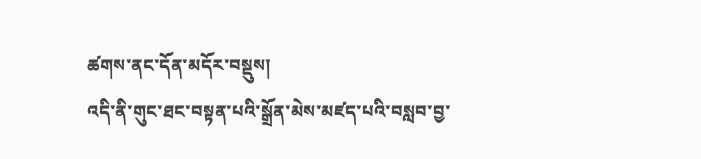ཚགས་ནང་དོན་མདོར་བསྡུས།
འདི་ནི་གུང་ཐང་བསྟན་པའི་སྒྲོན་མེས་མཛད་པའི་བསླབ་བྱ་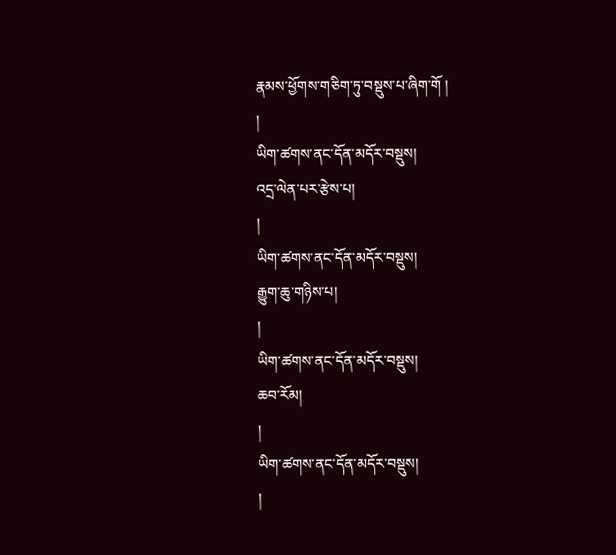རྣམས་ཕྱོགས་གཅིག་ཏུ་བསྡུས་པ་ཞིག་གོ །
།
ཡིག་ཚགས་ནང་དོན་མདོར་བསྡུས།
འདྲ་ལེན་པར་རྩེས་པ།
།
ཡིག་ཚགས་ནང་དོན་མདོར་བསྡུས།
རྒྱུག་ཆུ་གཉིས་པ།
།
ཡིག་ཚགས་ནང་དོན་མདོར་བསྡུས།
ཆབ་རོམ།
།
ཡིག་ཚགས་ནང་དོན་མདོར་བསྡུས།
།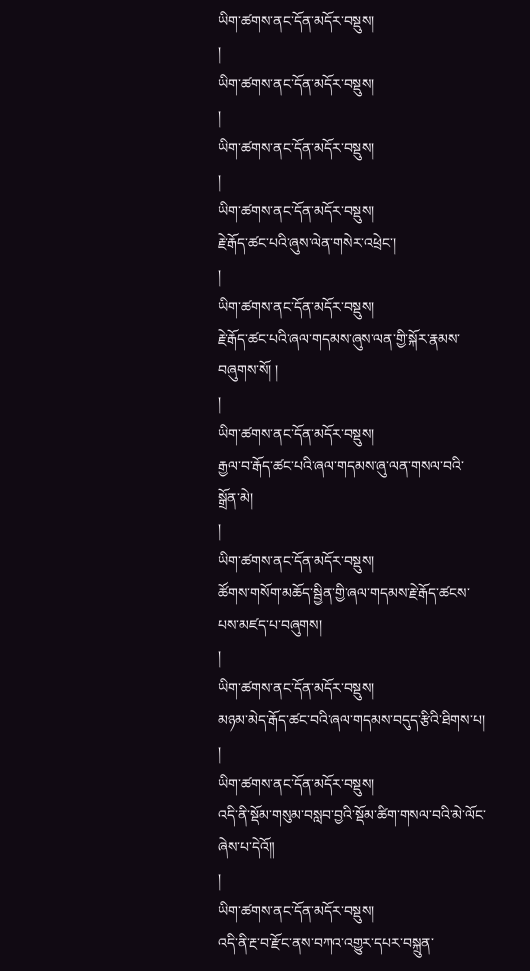ཡིག་ཚགས་ནང་དོན་མདོར་བསྡུས།
།
ཡིག་ཚགས་ནང་དོན་མདོར་བསྡུས།
།
ཡིག་ཚགས་ནང་དོན་མདོར་བསྡུས།
།
ཡིག་ཚགས་ནང་དོན་མདོར་བསྡུས།
རྗེ་རྒོད་ཚང་པའི་ཞུས་ལེན་གསེར་འཕྲེང་།
།
ཡིག་ཚགས་ནང་དོན་མདོར་བསྡུས།
རྗེ་རྒོད་ཚང་པའི་ཞལ་གདམས་ཞུས་ལན་གྱི་སྐོར་རྣམས་བཞུགས་སོ། །
།
ཡིག་ཚགས་ནང་དོན་མདོར་བསྡུས།
རྒྱལ་བ་རྒོད་ཚང་པའི་ཞལ་གདམས་ཞུ་ལན་གསལ་བའི་སྒྲོན་མེ།
།
ཡིག་ཚགས་ནང་དོན་མདོར་བསྡུས།
ཚོགས་གསོག་མཆོད་སྦྱིན་གྱི་ཞལ་གདམས་རྗེ་རྒོད་ཚངས་པས་མཛད་པ་བཞུགས།
།
ཡིག་ཚགས་ནང་དོན་མདོར་བསྡུས།
མཉམ་མེད་རྒོད་ཚང་བའི་ཞལ་གདམས་བདུད་རྩིའི་ཐིགས་པ།
།
ཡིག་ཚགས་ནང་དོན་མདོར་བསྡུས།
འདི་ནི་སྡོམ་གསུམ་བསླབ་བྱའི་སྡོམ་ཚིག་གསལ་བའི་མེ་ལོང་ཞེས་པ་དེའོ༎
།
ཡིག་ཚགས་ནང་དོན་མདོར་བསྡུས།
འདི་ནི་རྔ་བ་རྫོང་ནས་བཀའ་འགྱུར་དཔར་བསྐྲུན་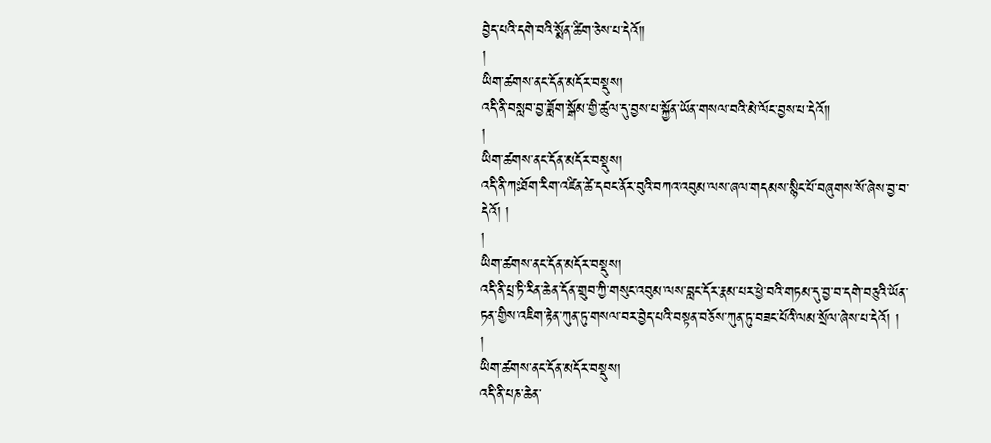བྱེད་པའི་དགེ་བའི་སྨོན་ཚིག་ཅེས་པ་དེའོ༎
།
ཡིག་ཚགས་ནང་དོན་མདོར་བསྡུས།
འདི་ནི་བསླབ་བྱ་ཟློག་སྒོམ་གྱི་ཚུལ་དུ་བྱས་པ་སྐྱོན་ཡོན་གསལ་བའི་མེ་ལོང་བྱས་པ་དེའོ༎
།
ཡིག་ཚགས་ནང་དོན་མདོར་བསྡུས།
འདི་ནི་ཀཿཐོག་རིག་འཛིན་ཚེ་དབང་ནོར་བུའི་བཀའ་འབུམ་ལས་ཞལ་གདམས་སྙིང་པོ་བཞུགས་སོ་ཞེས་བྱ་བ་དེའོ། །
།
ཡིག་ཚགས་ནང་དོན་མདོར་བསྡུས།
འདི་ནི་པྲ་ཏི་རིན་ཆེན་དོན་གྲུབ་ཀྱི་གསུང་འབུམ་ལས་བླང་དོར་རྣམ་པར་ཕྱེ་བའི་གཏམ་དུ་བྱ་བ་དགེ་བཅུའི་ཡོན་ཏན་གྱིས་འཇིག་རྟེན་ཀུན་ཏུ་གསལ་བར་བྱེད་པའི་བསྟན་བཅོས་ཀུན་ཏུ་བཟང་པོའི་ལམ་སྲོལ་ཞེས་པ་དེའོ། །
།
ཡིག་ཚགས་ནང་དོན་མདོར་བསྡུས།
འདི་ནི་པཎ་ཆེན་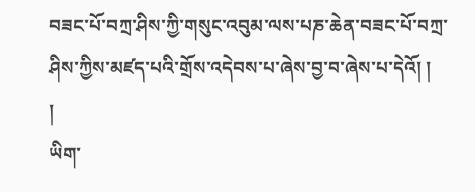བཟང་པོ་བཀྲ་ཤིས་ཀྱི་གསུང་འབུམ་ལས་པཎ་ཆེན་བཟང་པོ་བཀྲ་ཤིས་ཀྱིས་མཛད་པའི་གྲོས་འདེབས་པ་ཞེས་བྱ་བ་ཞེས་པ་དེའོ། །
།
ཡིག་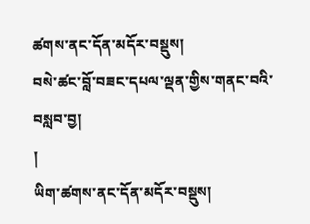ཚགས་ནང་དོན་མདོར་བསྡུས།
བསེ་ཚང་བློ་བཟང་དཔལ་ལྡན་གྱིས་གནང་བའི་བསླབ་བྱ།
།
ཡིག་ཚགས་ནང་དོན་མདོར་བསྡུས།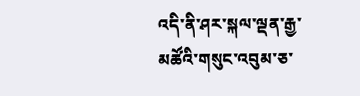འདི་ནི་ཤར་སྐལ་ལྡན་རྒྱ་མཚོའི་གསུང་འབུམ་ཅ་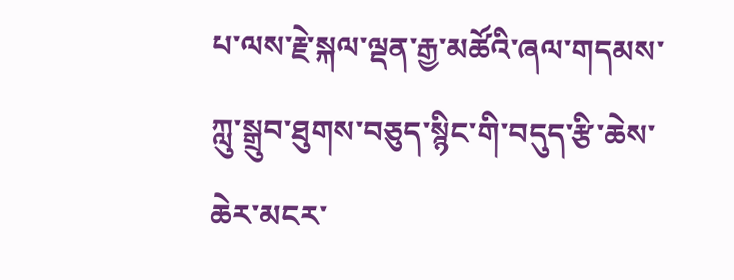པ་ལས་རྗེ་སྐལ་ལྡན་རྒྱ་མཚོའི་ཞལ་གདམས་ཀླུ་སྒྲུབ་ཐུགས་བཅུད་སྙིང་གི་བདུད་རྩི་ཆེས་ཆེར་མངར་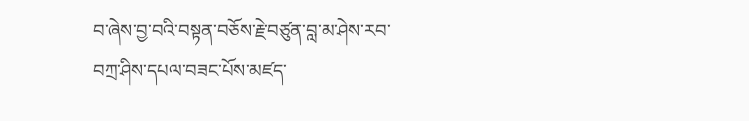བ་ཞེས་བྱ་བའི་བསྟན་བཅོས་རྗེ་བཙུན་བླ་མ་ཤེས་རབ་བཀྲ་ཤིས་དཔལ་བཟང་པོས་མཛད་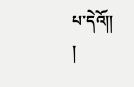པ་དེའོ༎
།